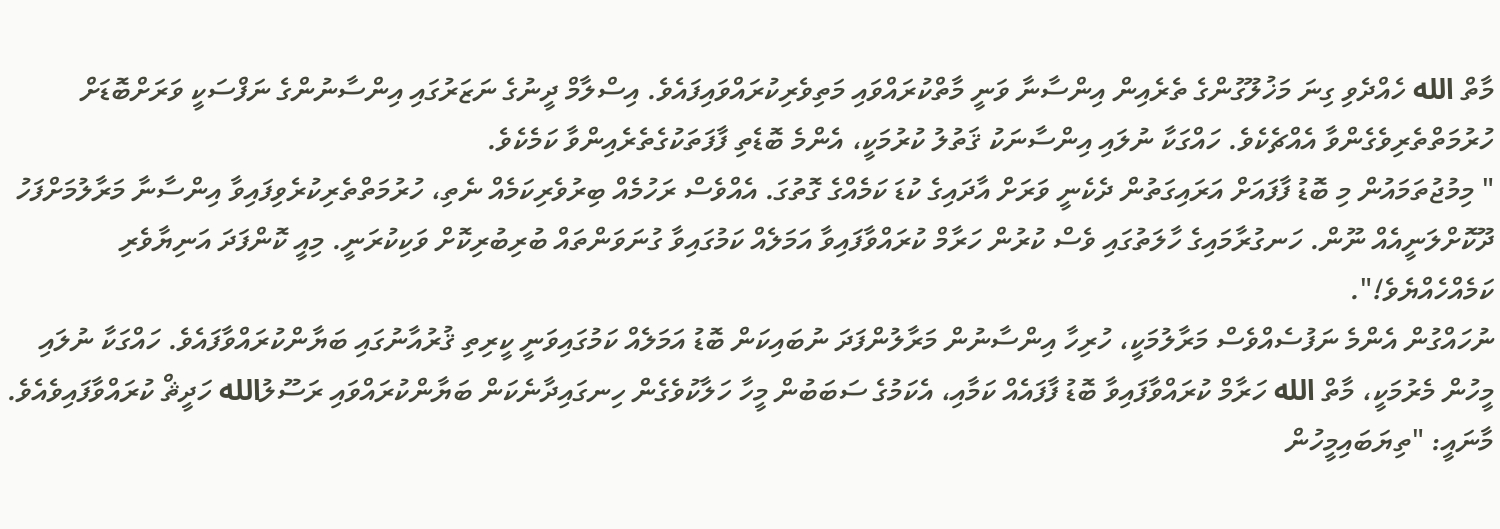މާތް الله ހެއްދެވި ގިނަ މަޚުލޫގުންގެ ތެރެއިން އިންސާނާ ވަނީ މާތްކުރައްވައި މަތިވެރިކުރައްވައިފައެވެ. އިސްލާމް ދީނުގެ ނަޒަރުގައި އިންސާނުންގެ ނަފްސަކީ ވަރަށްބޮޑަށް ހުރުމަތްތެރިވެގެންވާ އެއްޗެކެވެ. ހައްގަކާ ނުލައި އިންސާނަކު ޤަތުލު ކުރުމަކީ، އެންމެ ބޮޑެތި ފާފަތަކުގެތެރެއިންވާ ކަމެކެވެ.
" މިމުޖުތަމައުން މި ބޮޑު ފާފައަށް އަރައިގަތުން ދެކެނީ ވަރަށް އާދައިގެ ކުޑަ ކަމެއްގެ ގޮތުގަ. އެއްވެސް ރަހުމެއް ބިރުވެރިކަމެއް ނެތި، ހުރުމަތްތެރިކުރެވިފައިވާ އިންސާނާ މަރާލުމަށްފަހު ދޫކޮށްލަނީއެއް ނޫން. ހަނގުރާމައިގެ ހާލަތުގައި ވެސް ކުރުން ހަރާމް ކުރައްވާފައިވާ އަމަލެއް ކަމުގައިވާ ގުނަވަންތައް ބުރިބުރިކޮށް ވަކިކުރަނީ. މިއީ ކޮންފަދަ އަނިޔާވެރި ކަމެއްހެއްޔެވެ!".
ނުހައްގުން އެންމެ ނަފުސެއްވެސް މަރާލުމަކީ، ހުރިހާ އިންސާނުން މަރާލުންފަދަ ނުބައިކަން ބޮޑު އަމަލެއް ކަމުގައިވަނީ ކީރިތި ޤުރުއާނުގައި ބަޔާންކުރައްވާފައެވެ. ހައްގަކާ ނުލައި މީހުން މެރުމަކީ، މާތް الله ހަރާމް ކުރައްވާފައިވާ ބޮޑު ފާފައެއް ކަމާއި، އެކަމުގެ ސަބަބުން މީހާ ހަލާކުވެގެން ހިނގައިދާނެކަން ބަޔާންކުރައްވައި ރަސޫލުالله ހަދީޘް ކުރައްވާފައިވެއެވެ.
މާނައީ: "ތިޔަބައިމީހުން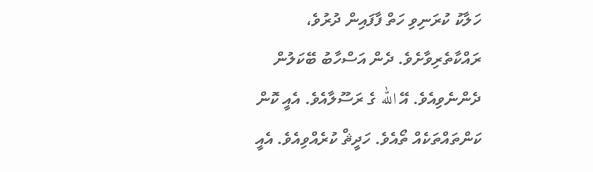ހަލާކު ކުރަނިވި ހަތް ފާފައިން ދުރުވެ، ރައްކާތެރިވާށެވެ. ދެން އަސްހާބު ބޭކަލުން ދެންނެވިއެވެ. އޭ الله ގެ ރަސޫލާއެވެ. އެއީ ކޮން ކަންތައްތަކެއް ތޯއެވެ. ހަދީޘް ކުރެއްވިއެވެ. އެއީ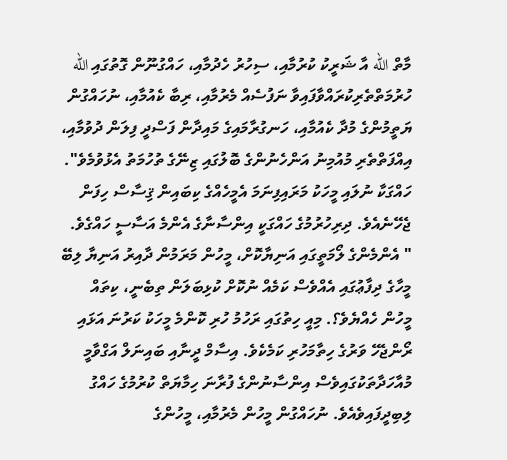މާތް الله އާ ޝަރީކު ކުރުމާއި، ސިހުރު ހެދުމާއި، ހައްގުނޫން ގޮތުގައި الله ހުރުމަތްތެރިކުރައްވާފައިވާ ނަފުސެއް މެރުމާއި، ރިބާ ކެއުމާއި، ނުހައްގުން ޔަތީމުންގެ މުދާ ކެއުމާއި، ހަނގުރާމައިގެ މައިދާން ފަސްދީ ފިލަން ދުވުމާއި، އިއްފަތްތެރި މުއުމިނު އަންހެނުންގެ ބޮލުގައި ޒިނޭގެ ތުހުމަތު އެޅުވުމެވެ".
ހައްގަކާ ނުލައި މީހަކު މަރައިފިނަމަ އެމީހެއްގެ ކިބައިން ޤިސާސް ހިފަން ޖެހޭނެއެވެ. ދިރިހުރުމުގެ ހައްގަކީ އިންސާނާގެ އެންމެ އަސާސީ ހައްގެވެ.
" އެންމެންގެ ލޯމަތީގައި އަނިޔާކޮށް، މީހުން މަރަމުން ދާއިރު އަނިޔާ ލިބޭ މީހާގެ ދިފާޢުގައި އެއްވެސް ކަމެއް ނުކޮށް ކުޅިބަލަން ތިބެނީ، ކިތައް މީހުން ހެއްޔެވެ؟. މިއީ ހިތުގައި ރަހުމު ހުރި ކޮންމެ މީހަކު ކަރުނަ އަޅައި ރޯންޖެހޭ ވަރުގެ ހިތާމަހުރި ކަމެކެވެ. އިސާމް ދީނާއި ބައިނަލް އަގްވާމީ މުއާހަދާތަކުގައިވެސް އިންސާނުންގެ ފުރާނަ ހިމާޔަތް ކުރުމުގެ ހައްގު ލިބިދީފައިވެއެވެ. ނުހައްގުން މީހުން މެރުމާއި، މީހުންގެ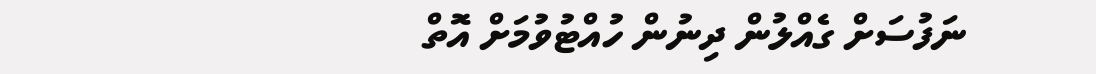ނަފުސަށް ގެއްލުން ދިނުން ހުއްޓުވުމަށް އޮތް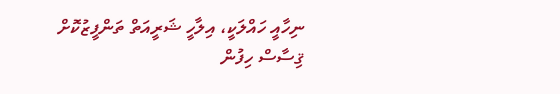ނިހާއީ ހައްލަކީ، އިލާހީ ޝަރީއަތް ތަންފީޒުކޮށް ޤިސާސް ހިފުން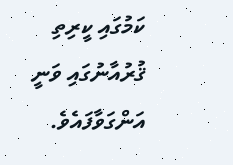ކަމުގައި ކީރިތި ޤުރުއާނުގައި ވަނީ އަންގަވާފައެވެ.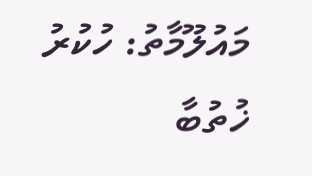މައުލޫމާތު: ހުކުރު ޚުތުބާ